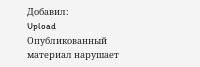Добавил:
Upload Опубликованный материал нарушает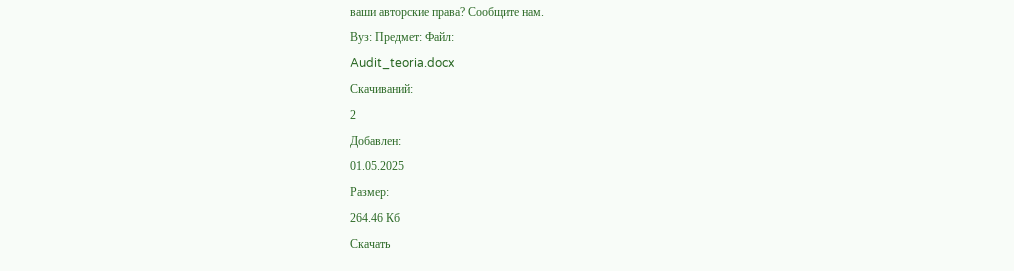ваши авторские права? Сообщите нам.
Вуз: Предмет: Файл:
Audit_teoria.docx
Скачиваний:
2
Добавлен:
01.05.2025
Размер:
264.46 Кб
Скачать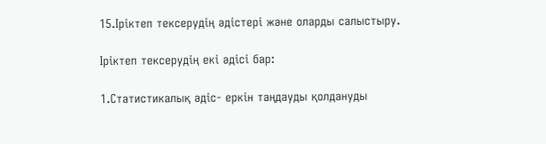15.Іріктеп тексерудің әдістері және оларды салыстыру.

Іріктеп тексерудің екі әдісі бар:

1.Статистикалық әдіс- еркін таңдауды қолдануды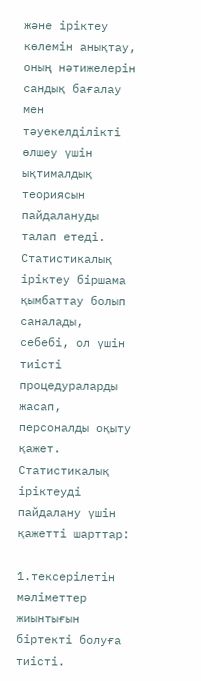және іріктеу көлемін анықтау, оның нәтижелерін сандық бағалау мен тәуекелділікті өлшеу үшін ықтималдық теориясын пайдалануды талап етеді. Статистикалық іріктеу біршама қымбаттау болып саналады, себебі, ол үшін тиісті процедураларды жасап, персоналды оқыту қажет. Статистикалық іріктеуді пайдалану үшін қажетті шарттар:

1.тексерілетін мәліметтер жиынтығын біртекті болуға тиісті.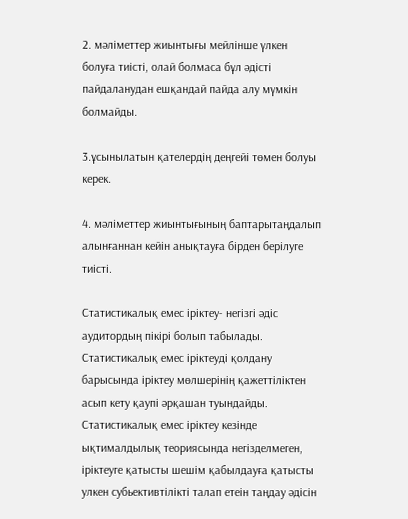2. мәліметтер жиынтығы мейлінше үлкен болуға тиісті, олай болмаса бұл әдісті пайдаланудан ешқандай пайда алу мүмкін болмайды.

3.ұсынылатын қателердің деңгейі төмен болуы керек.

4. мәліметтер жиынтығының баптарытаңдалып алынғаннан кейін анықтауға бірден берілуге тиісті.

Статистикалық емес іріктеу- негізгі әдіс аудитордың пікірі болып табылады. Статистикалық емес іріктеуді қолдану барысында іріктеу мөлшерінің қажеттіліктен асып кету қаупі әрқашан туындайды. Статистикалық емес іріктеу кезінде ықтималдылық теориясында негізделмеген, іріктеуге қатысты шешім қабылдауға қатысты улкен субьективтілікті талап етеін таңдау әдісін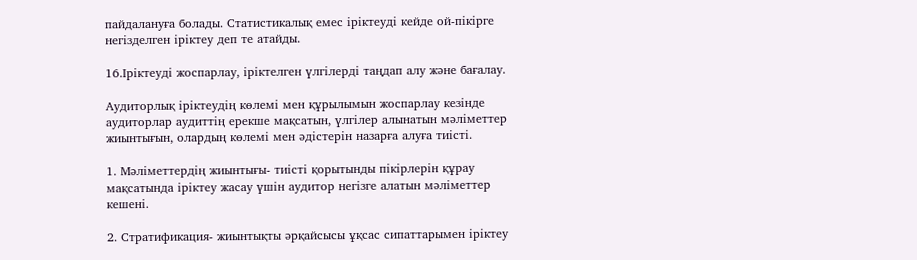пайдалануға болады. Статистикалық емес іріктеуді кейде ой-пікірге негізделген іріктеу деп те атайды.

16.Іріктеуді жоспарлау, іріктелген үлгілерді таңдап алу және бағалау.

Аудиторлық іріктеудің көлемі мен құрылымын жоспарлау кезінде аудиторлар аудиттің ерекше мақсатын, үлгілер алынатын мәліметтер жиынтығын, олардың көлемі мен әдістерін назарға алуға тиісті.

1. Мәліметтердің жиынтығы- тиісті қорытынды пікірлерін құрау мақсатында іріктеу жасау үшін аудитор негізге алатын мәліметтер кешені.

2. Стратификация- жиынтықты әрқайсысы ұқсас сипаттарымен іріктеу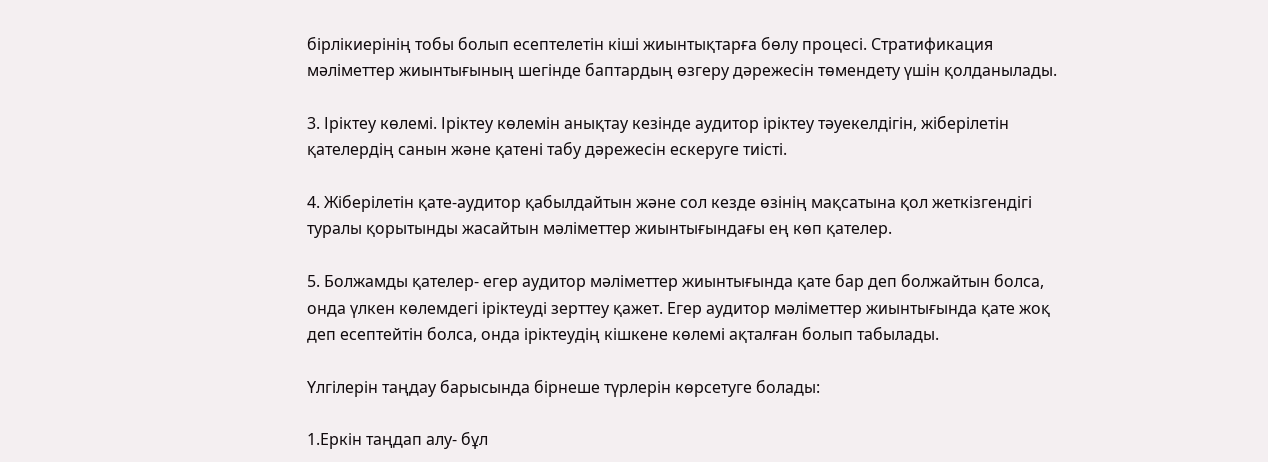бірлікиерінің тобы болып есептелетін кіші жиынтықтарға бөлу процесі. Стратификация мәліметтер жиынтығының шегінде баптардың өзгеру дәрежесін төмендету үшін қолданылады.

3. Іріктеу көлемі. Іріктеу көлемін анықтау кезінде аудитор іріктеу тәуекелдігін, жіберілетін қателердің санын және қатені табу дәрежесін ескеруге тиісті.

4. Жіберілетін қате-аудитор қабылдайтын және сол кезде өзінің мақсатына қол жеткізгендігі туралы қорытынды жасайтын мәліметтер жиынтығындағы ең көп қателер.

5. Болжамды қателер- егер аудитор мәліметтер жиынтығында қате бар деп болжайтын болса, онда үлкен көлемдегі іріктеуді зерттеу қажет. Егер аудитор мәліметтер жиынтығында қате жоқ деп есептейтін болса, онда іріктеудің кішкене көлемі ақталған болып табылады.

Үлгілерін таңдау барысында бірнеше түрлерін көрсетуге болады:

1.Еркін таңдап алу- бұл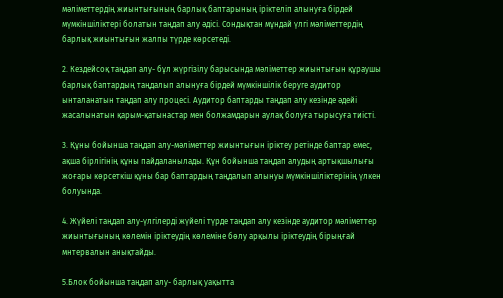мәліметтердің жиынтығының барлық баптарының іріктеліп алынуға бірдей мүмкіншіліктері болатын таңдап алу әдісі. Сондықтан мұндай үлгі мәліметтердің барлық жиынтығын жалпы түрде көрсетеді.

2. Кездейсоқ таңдап алу- бұл жүргізілу барысында мәліметтер жиынтығын құраушы барлық баптардың таңдалып алынуға бірдей мүмкіншілік беруге аудитор ынталанатын таңдап алу процесі. Аудитор баптарды таңдап алу кезінде әдейі жасалынатын қарым-қатынастар мен болжамдарын аулақ болуға тырысуға тиісті.

3. Құны бойынша таңдап алу-мәліметтер жиынтығын іріктеу ретінде баптар емес, ақша бірлігінің құны пайдаланылады. Құн бойынша таңдап алудың артықшылығы жоғары көрсеткіш құны бар баптардың таңдалып алынуы мүмкіншіліктерінің үлкен болуында.

4. Жүйелі таңдап алу-үлгілерді жүйелі түрде таңдап алу кезінде аудитор мәліметтер жиынтығының көлемін іріктеудің көлеміне бөлу арқылы іріктеудің бірыңғай мнтервалын анықтайды.

5.Блок бойынша таңдап алу- барлық уақытта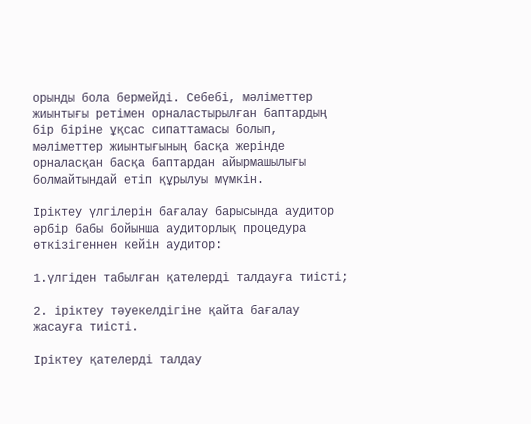орынды бола бермейді. Себебі, мәліметтер жиынтығы ретімен орналастырылған баптардың бір біріне ұқсас сипаттамасы болып, мәліметтер жиынтығының басқа жерінде орналасқан басқа баптардан айырмашылығы болмайтындай етіп құрылуы мүмкін.

Іріктеу үлгілерін бағалау барысында аудитор әрбір бабы бойынша аудиторлық процедура өткізігеннен кейін аудитор:

1.үлгіден табылған қателерді талдауға тиісті;

2. іріктеу тәуекелдігіне қайта бағалау жасауға тиісті.

Іріктеу қателерді талдау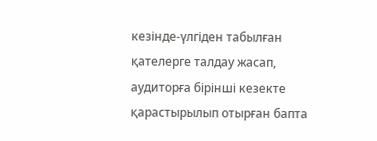кезінде-үлгіден табылған қателерге талдау жасап, аудиторға бірінші кезекте қарастырылып отырған бапта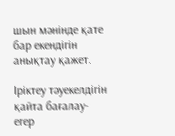шын мәнінде қате бар екендігін анықтау қажет.

Іріктеу тәуекелдігін қайта бағалау- егер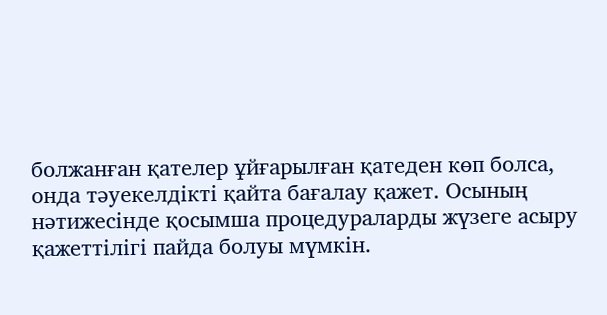болжанған қателер ұйғарылған қатеден көп болса, онда тәуекелдікті қайта бағалау қажет. Осының нәтижесінде қосымша процедураларды жүзеге асыру қажеттілігі пайда болуы мүмкін.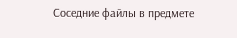Соседние файлы в предмете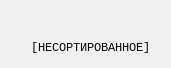[НЕСОРТИРОВАННОЕ]